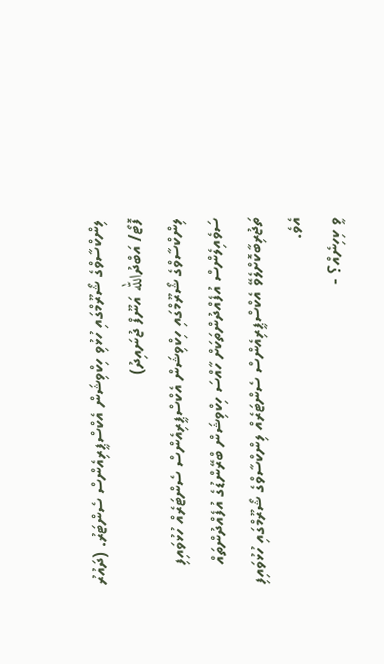ލިންކްސާވްގެ ޝޯރޫމްގައި ހުޅުވި ހިކްވިޝަން އެކްސްޕީރިއެންސް ސެންޓަރު. (ދައުރު ފޮޓޯ/ އަބްދުالله އަނޫފް ޖުނައިދު)
ލިންކްސާވްގެ ޝޯރޫމްގައި ހިކްވިޝަން އެކްސްޕީރިއެންސް ސެންޓަރެއް ހުޅުވައިފި
ސަވެއިލެންސް އުފެއްދުންތަކަށް ހާއްސަ ހިކްވިޝަން ބްރޭންޑުގެ އުފެއްދުންތައް ތަޖުރިބާކޮށްލެވޭ އެކްސްޕީރިއެންސް ސެންޓަރެއް ލިންކްސާވްގެ ޝޯރޫމްގައި ހުޅުވައިފި އެވެ.
ވީ ކިހިނެއް؟ -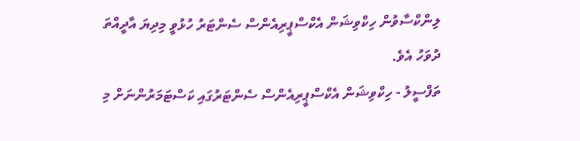ލިންކްސާވުން ހިކްވިޝަން އެކްސްޕީރިއެންސް ސެންޓަރު ހުޅުވީ މިދިޔަ އާދީއްތަ ދުވަހު އެވެ.
ތަފްސީލު - ހިކްވިޝަން އެކްސްޕީރިއެންސް ސެންޓަރުގައި ކަސްޓަމަރުންނަށް މި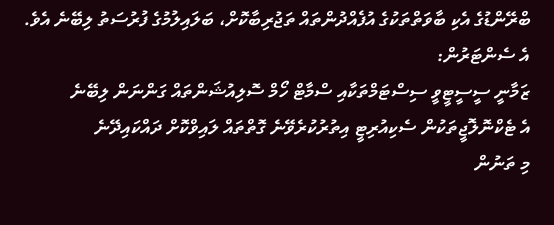ބްރޭންޑުގެ އެކި ބާވަތްތަކުގެ އުފެއްދުންތައް ތަޖުރިބާކޮށް، ބަލައިލުމުގެ ފުރުސަތު ލިބޭނެ އެވެ.
އެ ސެންޓަރުން:
ޒަމާނީ ސީސީޓީވީ ސިސްޓަމްތަކާއި ސްމާޓް ހޯމް ސޮލިއުޝަންތައް ގަންނަން ލިބޭނެ
އެ ޓެކްނޮލޮޖީތަކުން ސެކިއުރިޓީ އިތުރުކުރެވޭނެ ގޮތްތައް ލައިވްކޮށް ދައްކައިދޭނެ
މި ތަނުން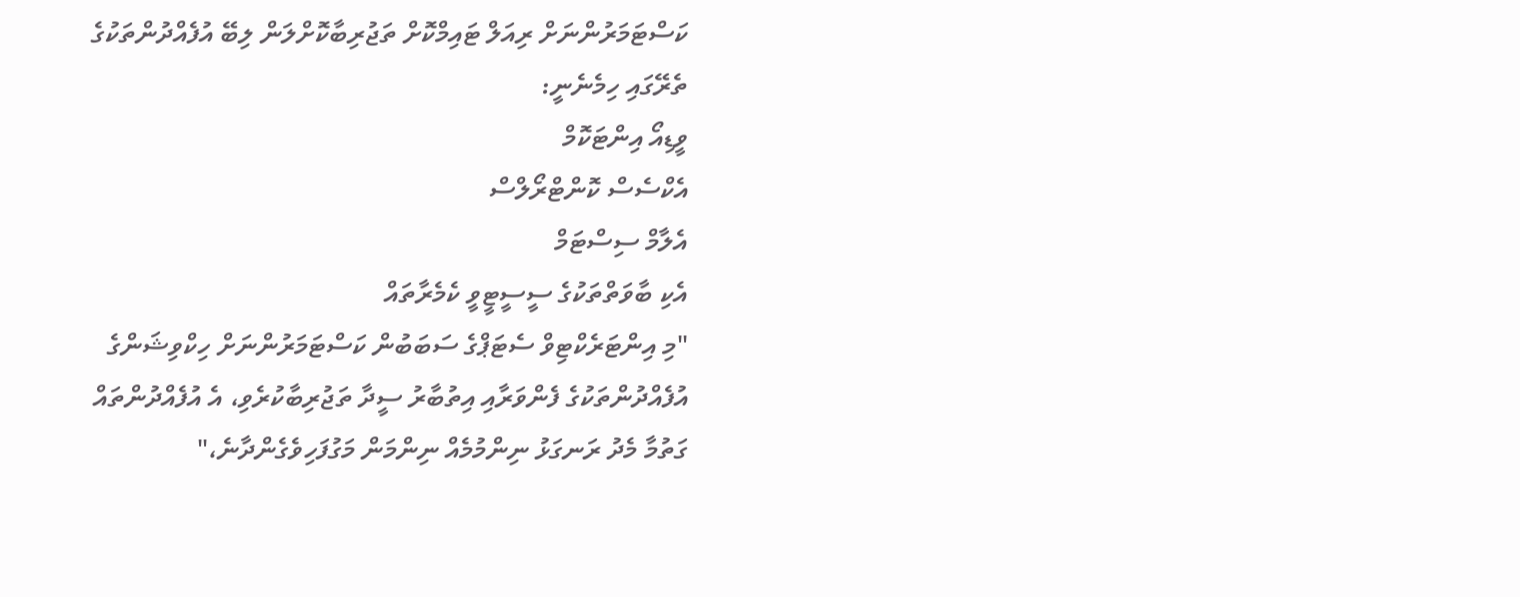ކަސްޓަމަރުންނަށް ރިއަލް ޓައިމްކޮށް ތަޖުރިބާކޮށްލަން ލިބޭ އުފެއްދުންތަކުގެ ތެރޭގައި ހިމެނެނީ:
ވީޑިއޯ އިންޓަކޮމް
އެކްސެސް ކޮންޓްރޯލްސް
އެލާމް ސިސްޓަމް
އެކި ބާވަތްތަކުގެ ސީސީޓީވީ ކެމެރާތައް
"މި އިންޓަރެކްޓިވް ސެޓަޕްގެ ސަބަބުން ކަސްޓަމަރުންނަށް ހިކްވިޝަންގެ އުފެއްދުންތަކުގެ ފެންވަރާއި އިތުބާރު ސީދާ ތަޖުރިބާކުރެވި، އެ އުފެއްދުންތައް ގަތުމާ މެދު ރަނގަޅު ނިންމުމެއް ނިންމަން މަގުފަހިވެގެންދާނެ،"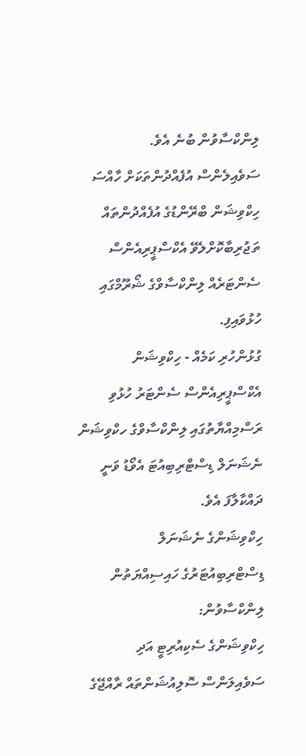ލިންކްސާވުން ބުނެ އެވެ.
ސަވެއިލެންސް އުފެއްދުންތަކަށް ހާއްސަ ހިކްވިޝަން ބްރޭންޑުގެ އުފެއްދުންތައް ތަޖުރިބާކޮށްލެވޭ އެކްސްޕީރިއެންސް ސެންޓަރެއް ލިންކްސާވްގެ ޝޯރޫމްގައި ހުޅުވައިފި.
ގުޅުންހުރި ކަމެއް - ހިކްވިޝަން އެކްސްޕީރިއެންސް ސެންޓަރު ހުޅުވި ރަސްމިއްޔާތުގައި ލިންކްސާވްގެ ހކްވިޝަން ނެޝަނަލް ޑިސްޓްރިބިއުޓަ އެވޯޑު ވަނީ ދައްކާލާފަ އެވެ.
ހިކްވިޝަންގެ ނެޝަނަލް ޑިސްޓްރިބިއުޓަރުގެ ހައިސިއްޔަތުން ލިންކްސާވުން:
ހިކްވިޝަންގެ ސެކިއުރިޓީ އަދި ސަވެއިލަންސް ސޮލިއުޝަންތައް ރާއްޖޭގެ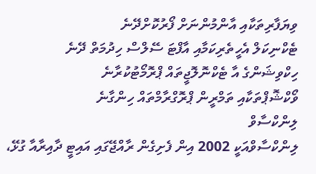ވިޔަފާރިތަކާއި އާންމުންނަށް ފޯރުކޮށްދޭނެ
ޓެކްނިކަލް އެހީތެރިކަމާއި އާފްޓަ ސޭލްސް ހިދުމަތް ދޭނެ
ހިކްވިޝަންގެ އާ ޓެކްނޮލޮޖީތައް ޕްރޮމޯޓުކުރާނެ
ވޯކްޝޮޕްތަކާއި ތަމްރީން ޕްރޮގްރާމްތައް ހިންގާނެ
ލިންކްސާވް
ލިންކްސާވްއަކީ 2002 އިން ފެށިގެން ރާއްޖޭގައި އައިޓީ ދާއިރާއާ ގުޅޭ،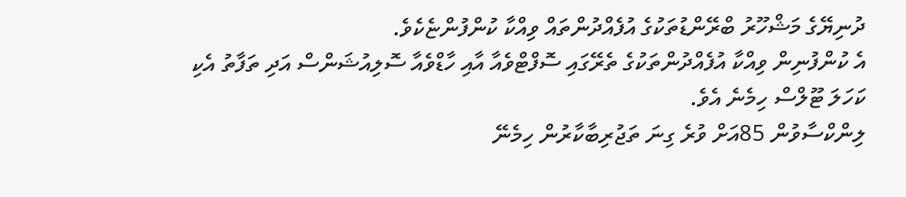ދުނިޔޭގެ މަޝްހޫރު ބްރޭންޑުތަކުގެ އުފެއްދުންތައް ވިއްކާ ކުންފުންޏެކެވެ.
އެ ކުންފުނިން ވިއްކާ އުފެއްދުންތަކުގެ ތެރޭގައި ސޮފްޓްވެއާ އާއި ހާޑްވެއާ ސޮލިއުޝަންސް އަދި ތަފާތު އެކި ކަހަލަ ޓޫލްސް ހިމެނެ އެވެ.
ލިންކްސާވުން 85އަށް ވުރެ ގިނަ ތަޖުރިބާކާރުން ހިމެނޭ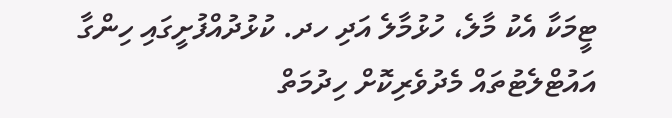ޓީމަކާ އެކު މާލެ، ހުޅުމާލެ އަދި ހދ. ކުޅުދުއްފުށީގައި ހިންގާ އައުޓްލެޓުތައް މެދުވެރިކޮށް ހިދުމަތް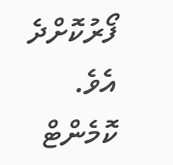ފޯރުކޮށްދެ އެވެ.
ކޮމެންޓް